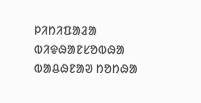ᱞᱤᱴᱤᱯᱟᱲᱟ ᱵᱤᱫᱷᱟᱱᱥᱚᱵᱷᱟ ᱵᱟᱪᱷᱱᱟᱣ ᱴᱚᱴᱷᱟ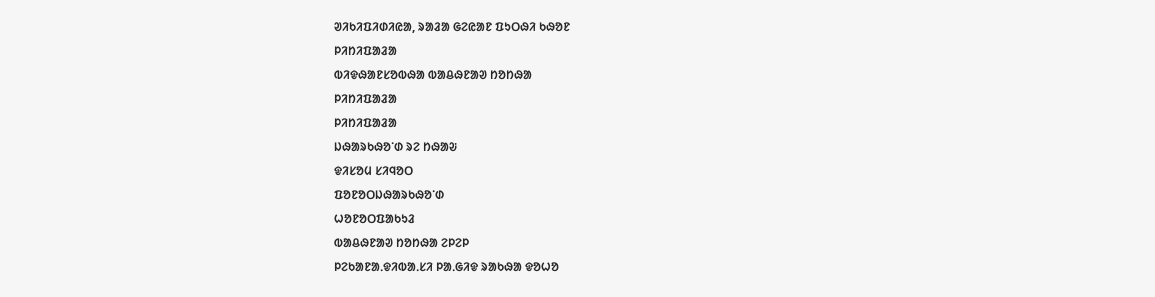ᱣᱤᱠᱤᱯᱤᱰᱤᱭᱟ, ᱨᱟᱲᱟ ᱜᱮᱭᱟᱱ ᱯᱩᱛᱷᱤ ᱠᱷᱚᱱ
ᱞᱤᱴᱤᱯᱟᱲᱟ
ᱵᱤᱫᱷᱟᱱᱥᱚᱵᱷᱟ ᱵᱟᱪᱷᱱᱟᱣ ᱴᱚᱴᱷᱟ
ᱞᱤᱴᱤᱯᱟᱲᱟ
ᱞᱤᱴᱤᱯᱟᱲᱟ
ᱡᱷᱟᱨᱠᱷᱚᱸᱰ ᱨᱮ ᱴᱷᱟᱶ
ᱫᱤᱥᱚᱢ ᱥᱤᱧᱚᱛ
ᱯᱚᱱᱚᱛᱡᱷᱟᱨᱠᱷᱚᱸᱰ
ᱦᱚᱱᱚᱛᱯᱟᱠᱩᱲ
ᱵᱟᱪᱷᱱᱟᱣ ᱴᱚᱴᱷᱟ ᱮᱞᱮᱞ
ᱞᱮᱠᱟᱱᱟᱹᱫᱤᱵᱟᱹᱥᱤ ᱞᱟᱹᱜᱤᱫ ᱨᱟᱠᱷᱟ ᱫᱚᱦᱚ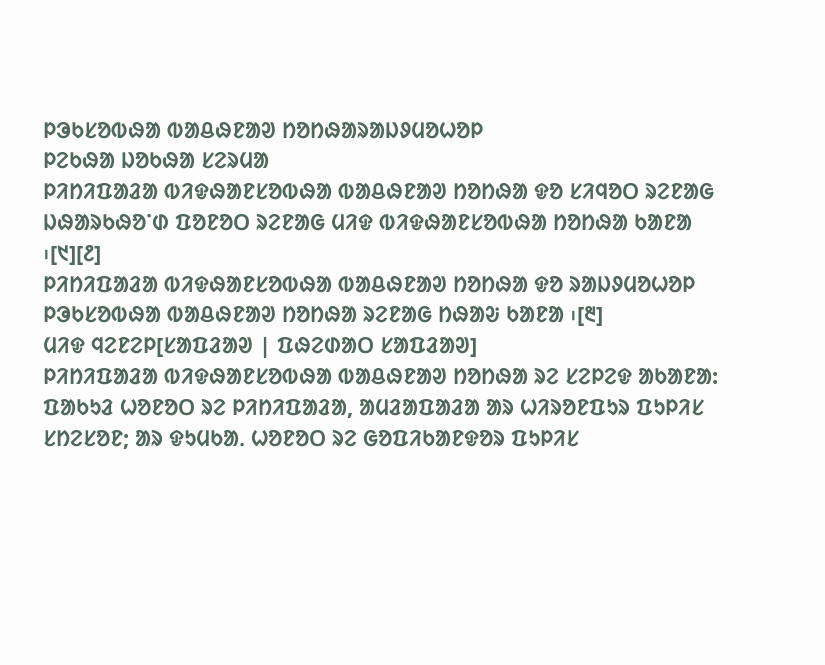ᱞᱳᱠᱥᱚᱵᱷᱟ ᱵᱟᱪᱷᱱᱟᱣ ᱴᱚᱴᱷᱟᱨᱟᱡᱽᱢᱚᱦᱚᱞ
ᱞᱮᱠᱷᱟ ᱡᱚᱠᱷᱟ ᱥᱮᱨᱢᱟ
ᱞᱤᱴᱤᱯᱟᱲᱟ ᱵᱤᱫᱷᱟᱱᱥᱚᱵᱷᱟ ᱵᱟᱪᱷᱱᱟᱣ ᱴᱚᱴᱷᱟ ᱫᱚ ᱥᱤᱧᱚᱛ ᱨᱮᱱᱟᱜ ᱡᱷᱟᱨᱠᱷᱚᱸᱰ ᱯᱚᱱᱚᱛ ᱨᱮᱱᱟᱜ ᱢᱤᱫ ᱵᱤᱫᱷᱟᱱᱥᱚᱵᱷᱟ ᱴᱚᱴᱷᱟ ᱠᱟᱱᱟ ᱾[᱑][᱒]
ᱞᱤᱴᱤᱯᱟᱲᱟ ᱵᱤᱫᱷᱟᱱᱥᱚᱵᱷᱟ ᱵᱟᱪᱷᱱᱟᱣ ᱴᱚᱴᱷᱟ ᱫᱚ ᱨᱟᱡᱽᱢᱚᱦᱚᱞ ᱞᱳᱠᱥᱚᱵᱷᱟ ᱵᱟᱪᱷᱱᱟᱣ ᱴᱚᱴᱷᱟ ᱨᱮᱱᱟᱜ ᱴᱷᱟᱶ ᱠᱟᱱᱟ ᱾[᱓]
ᱢᱤᱫ ᱧᱮᱱᱮᱞ[ᱥᱟᱯᱲᱟᱣ | ᱯᱷᱮᱰᱟᱛ ᱥᱟᱯᱲᱟᱣ]
ᱞᱤᱴᱤᱯᱟᱲᱟ ᱵᱤᱫᱷᱟᱱᱥᱚᱵᱷᱟ ᱵᱟᱪᱷᱱᱟᱣ ᱴᱚᱴᱷᱟ ᱨᱮ ᱥᱮᱞᱮᱫ ᱟᱠᱟᱱᱟ: ᱯᱟᱠᱩᱲ ᱦᱚᱱᱚᱛ ᱨᱮ ᱞᱤᱴᱤᱯᱟᱲᱟ, ᱟᱢᱲᱟᱯᱟᱲᱟ ᱟᱨ ᱦᱤᱨᱚᱱᱯᱩᱨ ᱯᱩᱞᱤᱥ ᱥᱴᱮᱥᱚᱱ; ᱟᱨ ᱫᱩᱢᱠᱟᱹ ᱦᱚᱱᱚᱛ ᱨᱮ ᱜᱚᱯᱤᱠᱟᱱᱫᱚᱨ ᱯᱩᱞᱤᱥ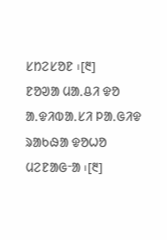ᱥᱴᱮᱥᱚᱱ ᱾[᱓]
ᱱᱚᱣᱟ ᱢᱟᱹᱪᱤ ᱫᱚ ᱟᱹᱫᱤᱵᱟᱹᱥᱤ ᱞᱟᱹᱜᱤᱫ ᱨᱟᱠᱷᱟ ᱫᱚᱦᱚ ᱢᱮᱱᱟᱜᱼᱟ ᱾[᱓]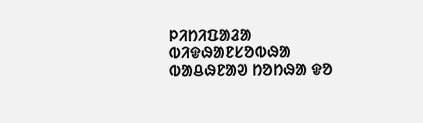ᱞᱤᱴᱤᱯᱟᱲᱟ ᱵᱤᱫᱷᱟᱱᱥᱚᱵᱷᱟ ᱵᱟᱪᱷᱱᱟᱣ ᱴᱚᱴᱷᱟ ᱫᱚ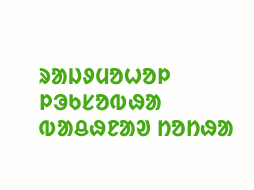ᱨᱟᱡᱽᱢᱚᱦᱚᱞ ᱞᱳᱠᱥᱚᱵᱷᱟ ᱵᱟᱪᱷᱱᱟᱣ ᱴᱚᱴᱷᱟ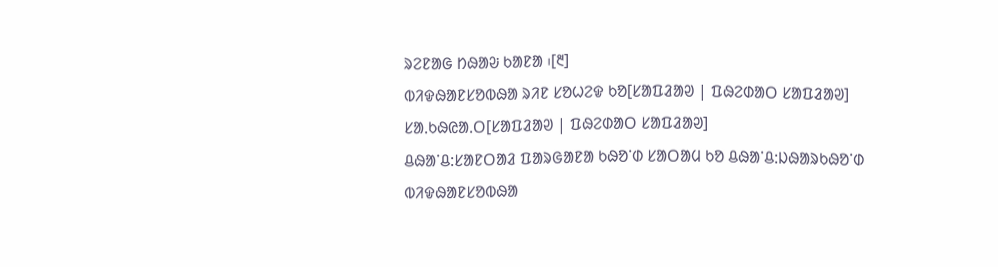ᱨᱮᱱᱟᱜ ᱴᱷᱟᱶ ᱠᱟᱱᱟ ᱾[᱓]
ᱵᱤᱫᱷᱟᱱᱥᱚᱵᱷᱟ ᱨᱤᱱ ᱥᱚᱦᱮᱫ ᱠᱚ[ᱥᱟᱯᱲᱟᱣ | ᱯᱷᱮᱰᱟᱛ ᱥᱟᱯᱲᱟᱣ]
ᱥᱟᱹᱠᱷᱭᱟᱹᱛ[ᱥᱟᱯᱲᱟᱣ | ᱯᱷᱮᱰᱟᱛ ᱥᱟᱯᱲᱟᱣ]
ᱪᱷᱟᱸᱪ:ᱥᱟᱱᱛᱟᱲ ᱯᱟᱨᱜᱟᱱᱟ ᱠᱷᱚᱸᱰ ᱥᱟᱛᱟᱢ ᱠᱚ ᱪᱷᱟᱸᱪ:ᱡᱷᱟᱨᱠᱷᱚᱸᱰ ᱵᱤᱫᱷᱟᱱᱥᱚᱵᱷᱟ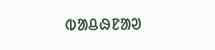ᱵᱟᱪᱷᱱᱟᱣ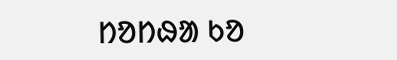ᱴᱚᱴᱷᱟ ᱠᱚ